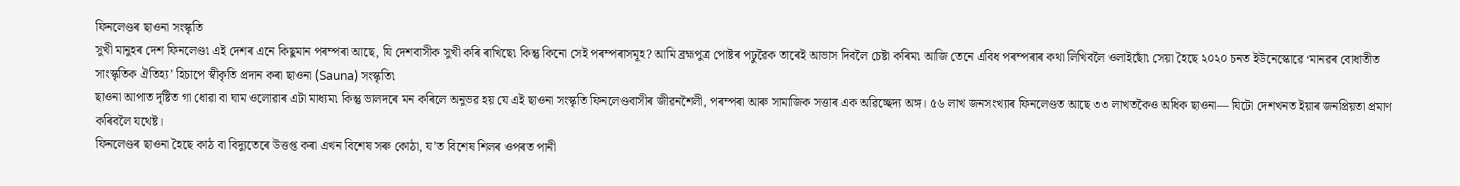ফিনলেণ্ডৰ ছাওনা সংস্কৃতি
সুখী মানুহৰ দেশ ফিনলেণ্ড৷ এই দেশৰ এনে কিছুমান পৰম্পৰা আছে, যি দেশবাসীক সুখী কৰি ৰাখিছে৷ কিন্তু কিনো সেই পৰম্পৰাসমূহ? আমি ব্ৰহ্মপুত্ৰ পোষ্টৰ পঢ়ুৱৈক তাৰেই আভাস দিবলৈ চেষ্টা কৰিম৷ আজি তেনে এবিধ পৰম্পৰাৰ কথা লিখিবলৈ ওলাইছোঁ৷ সেয়া হৈছে ২০২০ চনত ইউনেস্কোৱে ‘মানৱৰ বোধাতীত সাংস্কৃতিক ঐতিহ্য’ হিচাপে স্বীকৃতি প্ৰদান কৰা ছাওনা (Sauna) সংস্কৃতি৷
ছাওনা আপাত দৃষ্টিত গা ধোৱা বা ঘাম ওলোৱাৰ এটা মাধ্যম৷ কিন্তু ভালদৰে মন কৰিলে অনুভৱ হয় যে এই ছাওনা সংস্কৃতি ফিনলেণ্ডবাসীৰ জীৱনশৈলী, পৰম্পৰা আৰু সামাজিক সত্তাৰ এক অৱিচ্ছেদ্য অঙ্গ। ৫৬ লাখ জনসংখ্যাৰ ফিনলেণ্ডত আছে ৩৩ লাখতকৈও অধিক ছাওনা— যিটো দেশখনত ইয়াৰ জনপ্ৰিয়তা প্ৰমাণ কৰিবলৈ যথেষ্ট।
ফিনলেণ্ডৰ ছাওনা হৈছে কাঠ বা বিদ্যুতেৰে উত্তপ্ত কৰা এখন বিশেষ সৰু কোঠা, য’ত বিশেষ শিলৰ ওপৰত পানী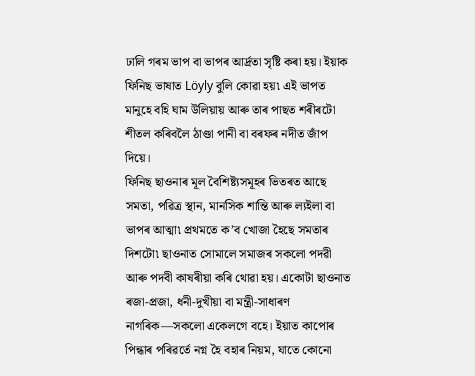ঢালি গৰম ভাপ বা ভাপৰ আৰ্দ্ৰতা সৃষ্টি কৰা হয়। ইয়াক ফিনিছ ভাষাত Löyly বুলি কোৱা হয়৷ এই ভাপত মানুহে বহি ঘাম উলিয়ায় আৰু তাৰ পাছত শৰীৰটো শীতল কৰিবলৈ ঠাণ্ডা পানী বা বৰফৰ নদীত জাঁপ দিয়ে।
ফিনিছ ছাওনাৰ মূল বৈশিষ্ট্যসমূহৰ ভিতৰত আছে সমতা, পৱিত্ৰ স্থান, মানসিক শান্তি আৰু ল্যইলা বা ভাপৰ আত্মা৷ প্ৰথমতে ক’ব খোজা হৈছে সমতাৰ দিশটো৷ ছাওনাত সোমালে সমাজৰ সকলো পদৱী আৰু পদবী কাষৰীয়া কৰি থোৱা হয়। একোটা ছাওনাত ৰজা-প্ৰজা, ধনী-দুখীয়া বা মন্ত্ৰী-সাধাৰণ নাগৰিক—সকলো একেলগে বহে। ইয়াত কাপোৰ পিন্ধাৰ পৰিৱৰ্তে নগ্ন হৈ বহাৰ নিয়ম, যাতে কোনো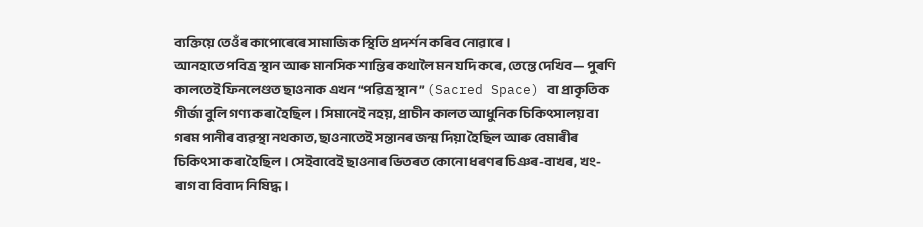ব্যক্তিয়ে তেওঁৰ কাপোৰেৰে সামাজিক স্থিতি প্ৰদৰ্শন কৰিব নোৱাৰে।
আনহাতে পবিত্ৰ স্থান আৰু মানসিক শান্তিৰ কথালৈ মন যদি কৰে, তেন্তে দেখিব— পুৰণি কালতেই ফিনলেণ্ডত ছাওনাক এখন “পৱিত্ৰ স্থান” (Sacred Space) বা প্ৰাকৃতিক গীৰ্জা বুলি গণ্য কৰা হৈছিল। সিমানেই নহয়, প্ৰাচীন কালত আধুনিক চিকিৎসালয় বা গৰম পানীৰ ব্যৱস্থা নথকাত, ছাওনাতেই সন্তানৰ জন্ম দিয়া হৈছিল আৰু বেমাৰীৰ চিকিৎসা কৰা হৈছিল। সেইবাবেই ছাওনাৰ ভিতৰত কোনো ধৰণৰ চিঞৰ-বাখৰ, খং-ৰাগ বা বিবাদ নিষিদ্ধ।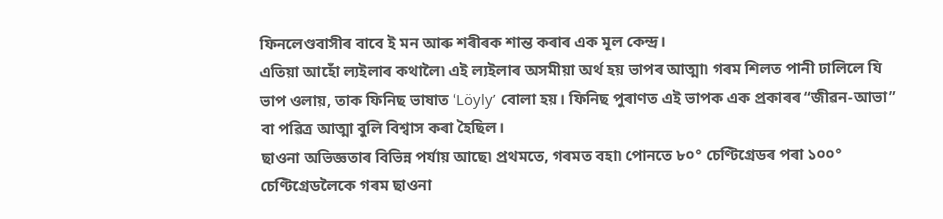ফিনলেণ্ডবাসীৰ বাবে ই মন আৰু শৰীৰক শান্ত কৰাৰ এক মূল কেন্দ্ৰ।
এতিয়া আহোঁ ল্যইলাৰ কথালৈ৷ এই ল্যইলাৰ অসমীয়া অর্থ হয় ভাপৰ আত্মা৷ গৰম শিলত পানী ঢালিলে যি ভাপ ওলায়, তাক ফিনিছ ভাষাত ‘Löyly’ বোলা হয়। ফিনিছ পুৰাণত এই ভাপক এক প্ৰকাৰৰ “জীৱন-আভা” বা পৱিত্ৰ আত্মা বুলি বিশ্বাস কৰা হৈছিল।
ছাওনা অভিজ্ঞতাৰ বিভিন্ন পর্যায় আছে৷ প্ৰথমতে, গৰমত বহা৷ পোনতে ৮০° চেণ্টিগ্ৰেডৰ পৰা ১০০° চেণ্টিগ্ৰেডলৈকে গৰম ছাওনা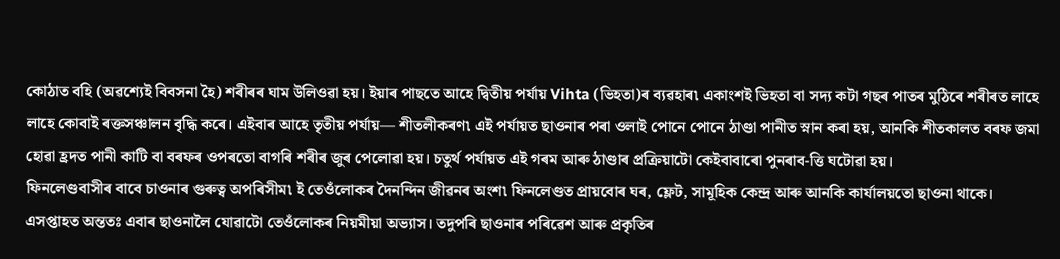কোঠাত বহি (অৱশ্যেই বিবসনা হৈ) শৰীৰৰ ঘাম উলিওৱা হয়। ইয়াৰ পাছতে আহে দ্বিতীয় পর্যায় Vihta (ভিহতা)ৰ ব্যৱহাৰ৷ একাংশই ভিহতা বা সদ্য কটা গছৰ পাতৰ মুঠিৰে শৰীৰত লাহে লাহে কোবাই ৰক্তসঞ্চালন বৃদ্ধি কৰে। এইবাৰ আহে তৃতীয় পর্যায়— শীতলীকৰণ৷ এই পর্যায়ত ছাওনাৰ পৰা ওলাই পোনে পোনে ঠাণ্ডা পানীত স্নান কৰা হয়, আনকি শীতকালত বৰফ জমা হোৱা হ্ৰদত পানী কাটি বা বৰফৰ ওপৰতো বাগৰি শৰীৰ জুৰ পেলোৱা হয়। চতুর্থ পর্যায়ত এই গৰম আৰু ঠাণ্ডাৰ প্ৰক্ৰিয়াটো কেইবাবাৰো পুনৰাব-ত্তি ঘটোৱা হয়।
ফিনলেণ্ডবাসীৰ বাবে চাওনাৰ গুৰুত্ব অপৰিসীম৷ ই তেওঁলোকৰ দৈনন্দিন জীৱনৰ অংশ৷ ফিনলেণ্ডত প্ৰায়বোৰ ঘৰ, ফ্লেট, সামূহিক কেন্দ্ৰ আৰু আনকি কাৰ্যালয়তো ছাওনা থাকে। এসপ্তাহত অন্ততঃ এবাৰ ছাওনালৈ যোৱাটো তেওঁলোকৰ নিয়মীয়া অভ্যাস। তদুপৰি ছাওনাৰ পৰিৱেশ আৰু প্ৰকৃতিৰ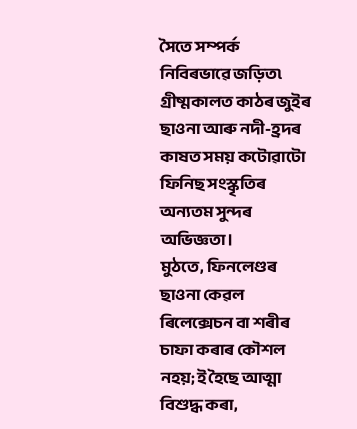সৈতে সম্পৰ্ক নিবিৰভাৱে জড়িত৷ গ্ৰীষ্মকালত কাঠৰ জুইৰ ছাওনা আৰু নদী-হ্ৰদৰ কাষত সময় কটোৱাটো ফিনিছ সংস্কৃতিৰ অন্যতম সুন্দৰ অভিজ্ঞতা।
মুঠতে, ফিনলেণ্ডৰ ছাওনা কেৱল ৰিলেক্সেচন বা শৰীৰ চাফা কৰাৰ কৌশল নহয়; ই হৈছে আত্মা বিশুদ্ধ কৰা,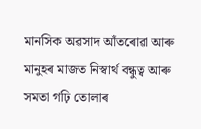মানসিক অৱসাদ আঁতৰোৱা আৰু মানুহৰ মাজত নিস্বাৰ্থ বন্ধুত্ব আৰু সমতা গঢ়ি তোলাৰ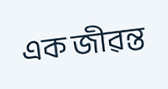এক জীৱন্ত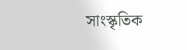সাংস্কৃতিক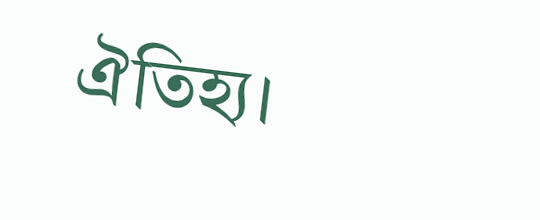ঐতিহ্য।